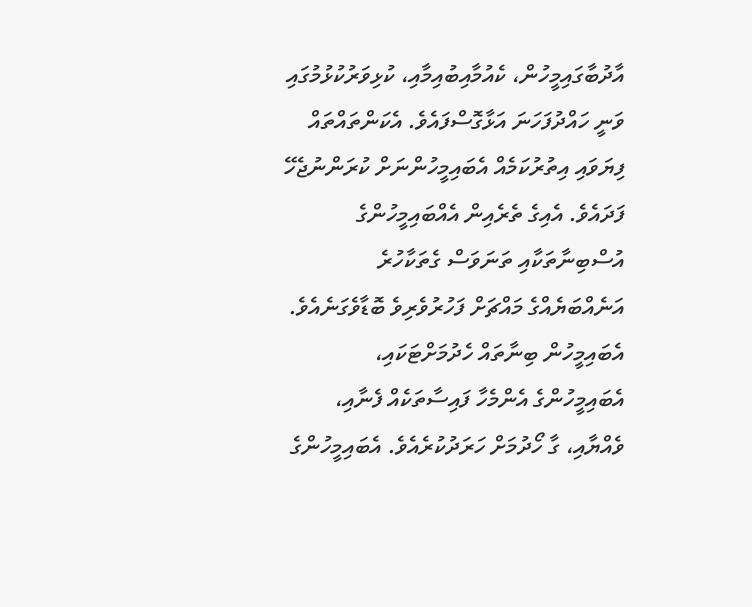އާދުބާގައިމީހުން، ކެއުމާއިބުއިމާއި، ކުޅިވަރުކުޅުމުގައި ވަނީ ހައްދުފަހަނަ އަޅާގޮސްފައެވެ. އެކަންތައްތައް ފިޔަވައި އިތުރުކަމެއް އެބައިމީހުންނަށް ކުރަންނުޖެހޭ ފަދައެވެ. އެއިގެ ތެރެއިން އެއްބައިމީހުންގެ އުސްބިނާތަކާއި ތަނަވަސް ގެތަކާހުރެ އަނެއްބަޔެއްގެ މައްޗަށް ފަހުރުވެރިވެ ބޮޑާވެގަނެއެވެ. އެބައިމީހުން ބިނާތައް ހެދުމަށްޓަކައި، އެބައިމީހުންގެ އެންމެހާ ފައިސާތަކެއް ފެނާއި، ވެއްޔާއި، ގާ ހޯދުމަށް ހަރަދުކުރެއެވެ. އެބައިމީހުންގެ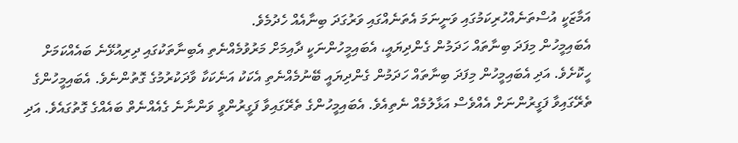އަމާޒަކީ އުސްތަނެއްހުރިކަމުގައި ވަނީނަމަ އެތަނެއްގައި ވަރުގަދަ ބިނާއެއް ހެދުމެވެ.
އެބައިމީހުން މިފަދަ ބިނާތައް ހަދަމުން ގެންދިޔައީ، އެބައިމީހުންނަކީ ދާއިމަށް މަރުވުމެއްނެތި އެބިނާތަކުގައި ދިރިއުޅޭނެ ބައެއްކަމަށް ހީކޮށެވެ. އަދި އެބައިމީހުން މިފަދަ ބިނާތައް ހަދަމުން ގެންދިޔައީ ބޭނުމެއްނެތި އެކަކު އަނެކަކާ ވާދަކުރުމުގެ ގޮތުންނެވެ. އެބައިމީހުންގެ ތެރޭގައިވާ ފަގީރުންނަށް އެއްވެސް އަޅާލުމެއް ނެތިއެވެ. އެބައިމީހުންގެ ތެރޭގައިވާ ފަގީރުންވީ ވަންނާނެ ގެއެއްނެތް ބައެއްގެ ގޮތުގައެވެ. އަދި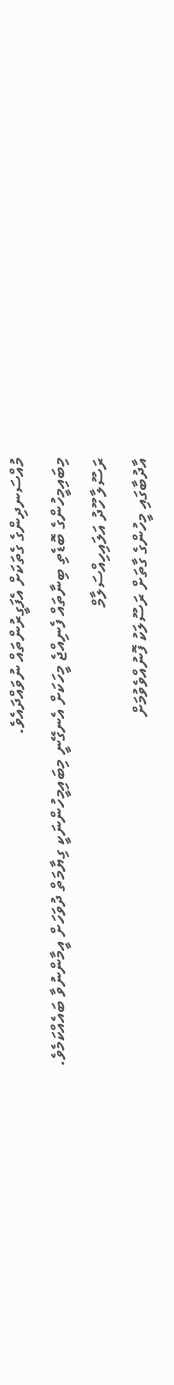މުއްސަނދިންގެ ގެތަކަށް އެފަގީރުންތައް ނުވައްދައެވެ.
މިބައިމީހުންގެ ބޮޑެތި ބިނާތައް ފެނިއްޖެ މީހަކަށް އެނގޭނީ މިބައިމީހުންނަކީ ގިޔާމަތް ދުވަހަށް އީމާންނުވާ ބައެއްކަމެވެ.
ރަސޫލާ ހޫދު އަލައިހިއްސަލާމް
އާދުބާގައި މީހުންގެ ގާތަށް ރަސޫލަކު ފޮނުއްވެވުމަށް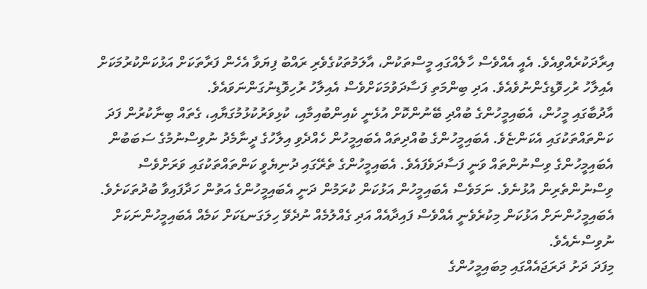އިރާދަކުރެއްވިއެވެ. އެއީ އެއްވެސް ހާލެއްގައި މީސްތަކުން، އާލަމުތަކުގެވެރި ރައްބު ފިޔަވާ އެހެން ފަރާތަކަށް އަޅުކަންކުރުމަކަށް އެއިލާހު ރުހިވޮޑިގެންނުވެއެވެ. އަދި ބިންމަތި ފަސާދަވުމަކަށްވެސް އެއިލާހު ރުހިވޮޑިނުގަންނަވައެވެ.
އާދުބާގައި މީހުން، އެބައިމީހުންގެ ބުއްދި ބޭނުންކޮށް އުޅެނީ ކެއިންބުއިމާއި، ކުޅިވަރުކުޅުމުގަޔާއި، ގެތައް ބިނާކުރުން ފަދަ ކަންތައްތަކުގައި އެކަންޏެވެ. އެބައިމީހުންގެ ބުއްދިތައް އެބައިމީހުން ހެއްދެވި އިލާހުގެ ދީނާމެދު ނުވިސްނުމުގެ ސަބަބުން އެބައިމީހުންގެ ވިސްނުންތައް ވަނީ ފަސާދަވެފައެވެ. އެބައިމީހުންގެ ތެރޭގައި ދުނިޔެވީ ކަންތައްތަކުގައި ވަރަށްވެސް ވިސްނުންތެރިން އުޅުނެވެ. ނަމަވެސް އެބައިމީހުން އަޅުކަން ކުރަމުން ދަނީ އެބައިމީހުންގެ އަތުން ހަދާފައިވާ ބުދުތަކަށެވެ. އެބައިމީހުންނަށް އަޅުކަން މިކުރެވެނީ އެއްވެސް ފައިދާއެއް އަދި ގެއްލުމެއް ނުދެވޭ ހިލަގަނޑަކަށް ކަމެއް އެބައިމީހުންނަކަށް ނުވިސްނެއެވެ.
މިފަދަ ދަށު ދަރަޖައެއްގައި މިބައިމީހުންގެ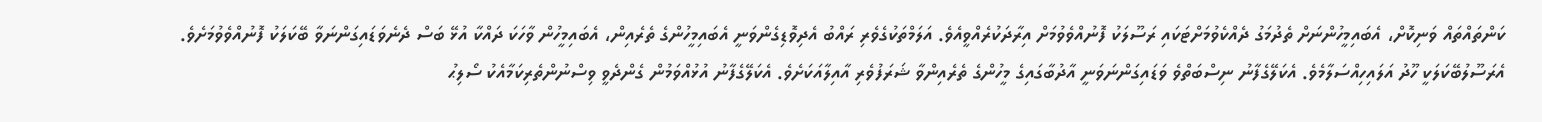ކަންތައްތައް ވަނިކޮށް، އެބައިމީހުންނަށް ތެދުމަގު ދެއްކެވުމަށްޓަކައި ރަސޫލަކު ފޮނުއްވެވުމަށް އިރާދަކުރެއްވީއެވެ. އަލަމްތަކުގެވެރި ރައްބު އެދިވޮޑިގެންވަނީ އެބައިމީހުންގެ ތެރެއިން، އެބައިމީހުން ވާހަކަ ދައްކާ އުޅޭ ބަސް ދެނެވަޑައިގަންނަވާ ބޭކަލަކު ފޮނުއްވެވުމަށެވެ.
އެރަސޫލުބޭކަލަކީ ހޫދު އަލައިހިއްސަލާމެވެ. އެކަލޭގެފާނު ނިސްބަތްވެ ވަޑައިގަންނަވަނީ އާދުބާގައިގެ މީހުންގެ ތެރެއިންވާ ޝަރަފުވެރި އާއިލާއަކަށެވެ. އެކަލޭގެފާނު އުޅުއްވަމުން ގެންދެވީ ވިސްނުންތެރިކަމާއެކު ސޯލިޙު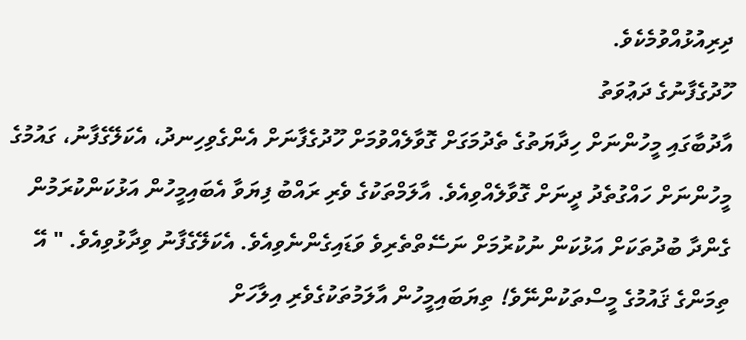ދިރިއުޅުއްވުމެކެވެ.
ހޫދުގެފާނުގެ ދަޢުވަތު
އާދުބާގައި މީހުންނަށް ހިދާޔަތުގެ ތެދުމަގަށް ގޮވާލެއްވުމަށް ހޫދުގެފާނަށް އެންގެވިހިނދު، އެކަލޭގެފާނު، ގައުމުގެ މީހުންނަށް ހައްގުތެދު ދީނަށް ގޮވާލެއްވިއެވެ. އާލަމްތަކުގެ ވެރި ރައްބު ފިޔަވާ އެބައިމީހުން އަޅުކަންކުރަމުން ގެންދާ ބުދުތަކަށް އަޅުކަން ނުކުރުމަށް ނަސޭތްތެރިވެ ވަޑައިގެންނެވިއެވެ. އެކަލޭގެފާނު ވިދާޅުވިއެވެ. " އޭ ތިމަންގެ ޤައުމުގެ މީސްތަކުންނޭވެ! ތިޔަބައިމީހުން އާލަމުތަކުގެވެރި އިލާހަށް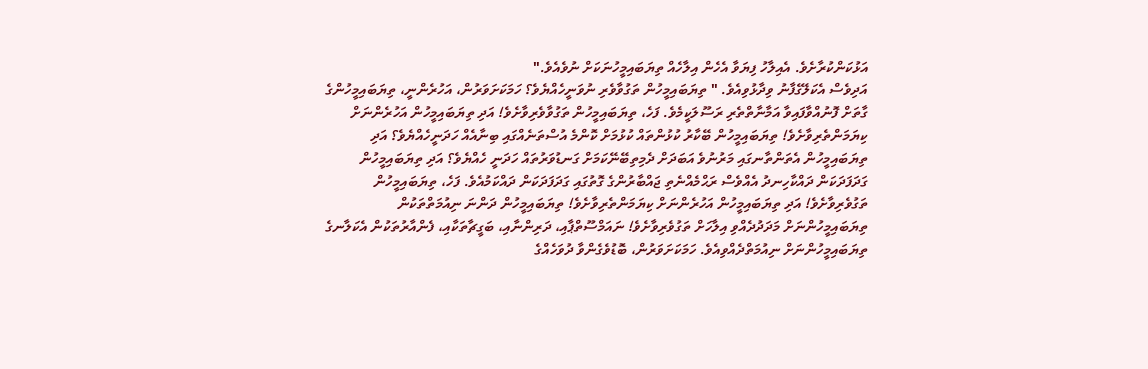އަޅުކަންކުރާށެވެ. އެއިލާހު ފިޔަވާ އެހެން އިލާހެއް ތިޔަބައިމީހުނަކަށް ނުވެއެވެ."
އަދިވެސް އެކަލޭގެފާނު ވިދާޅުވިއެވެ. " ތިޔަބައިމީހުން ތަގުވާވެރި ނުވަނީހެއްޔެވެ؟ ހަމަކަށަވަރުން، އަހުރެންނީ، ތިޔަބައިމީހުންގެ ގާތަށް ފޮނުއްވާފައިވާ އަމާނާތްތެރި ރަސޫލަކީމެވެ. ފަހެ، ތިޔަބައިމީހުން ތަގުވާވެރިވާށެވެ! އަދި ތިޔަބައިމީހުން އަހުރެންނަށް ކިޔަމަންތެރިވާށެވެ! ތިޔަބައިމީހުން ބޭކާރު ކުޅުންތައް ކުޅުމަށް ކޮންމެ އުސްތަނެއްގައި ބިނާއެއް ހަދަނީހެއްޔެވެ؟ އަދި ތިޔަބައިމީހުން އެތަންތާނގައި މަރުނުވެ އަބަދަށް ދެމިތިބޭނޭކަމަށް ގަނޑުވަރުތައް ހަދަނީ ހެއްޔެވެ؟ އަދި ތިޔަބައިމީހުން ގަދަފަދަކަން ދައްކާހިނދު އެއްވެސް ރަޙްމެއްނެތި ޖައްބާރުންގެ ގޮތުގައި ގަދަފަދަކަން ދައްކަމުއެވެ. ފަހެ، ތިޔަބައިމީހުން ތަގުވެރިވާށެވެ! އަދި ތިޔަބައިމީހުން އަހުރެންނަށް ކިޔަމަންތެރިވާށެވެ! ތިޔަބައިމީހުން ދަންނަ ނިއުމަތްތަކުން ތިޔަބައިމީހުންނަށް މަދަދުދެއްވި އިލާހަށް ތަގުވެރިވާށެވެ! ނައަމްސޫތްޕާއި، ދަރިންނާއި، ބަގީޗާތަކާއި، ފެންއާރުތަކުން އެކަލާނގެ ތިޔަބައިމީހުންނަށް ނިއުމަތްދެއްވިއެވެ. ހަމަކަށަވަރުން، ބޮޑުވެގެންވާ ދުވަހެއްގެ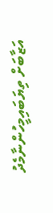އަޒާބަށް ތިޔަބައިމީހުންނާމެދު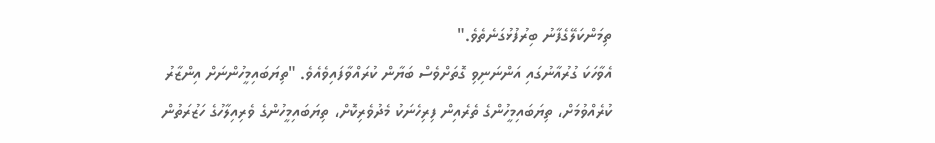ތިމަންކަލޭގެފާނު ބިރުފުޅުގަނެތެވެ."
އެވާހަކަ ގުރުއާނުގައި އަންނަނިވި ގޮތަށްވެސް ބަޔާން ކުރައްވާފައިވެއެވެ. "ތިޔަބައިމީހުންނަށް އިންޒާރު ކުރެއްވުމަށް، ތިޔަބައިމީހުންގެ ތެރެއިން ފިރިހެނަކު މެދުވެރިކޮށް، ތިޔަބައިމީހުންގެ ވެރިއިލާހުގެ ހަޒުރަތުން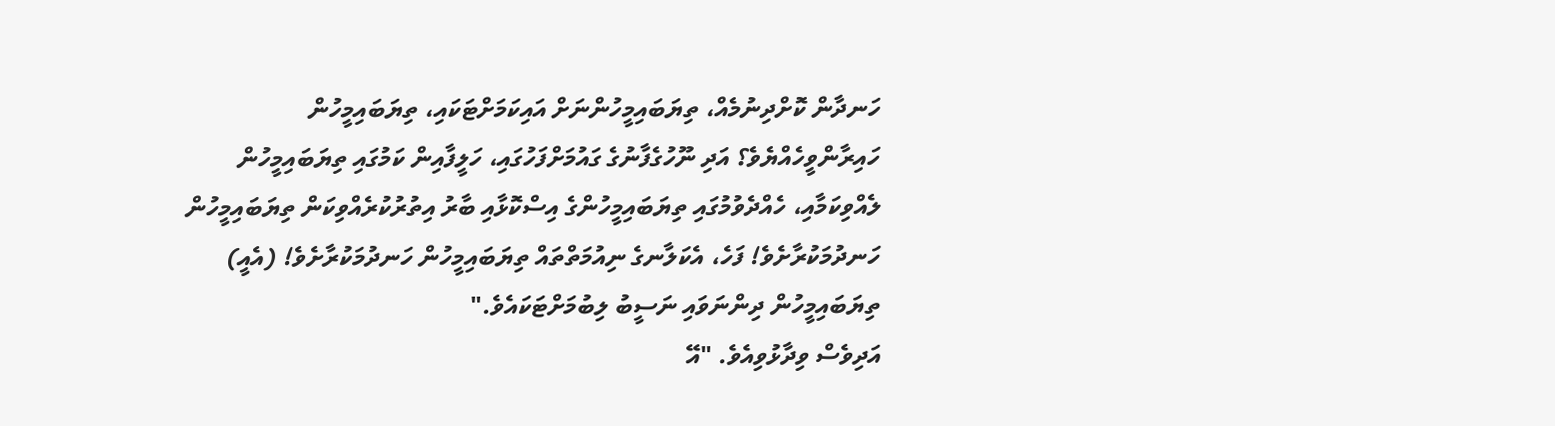ހަނދާން ކޮށްދިނުމެއް، ތިޔަބައިމީހުންނަށް އައިކަމަށްޓަކައި، ތިޔަބައިމީހުން ހައިރާންވީހެއްޔެވެ؟ އަދި ނޫހުގެފާނުގެ ގައުމަށްފަހުގައި، ހަލީފާއިން ކަމުގައި ތިޔަބައިމީހުން ލެއްވިކަމާއި، ހެއްދެވުމުގައި ތިޔަބައިމީހުންގެ އިސްކޮޅާއި ބާރު އިތުރުކުރެއްވިކަން ތިޔަބައިމީހުން ހަނދުމަކުރާށެވެ! ފަހެ، އެކަލާނގެ ނިއުމަތްތައް ތިޔަބައިމީހުން ހަނދުމަކުރާށެވެ! (އެއީ) ތިޔަބައިމީހުން ދިންނަވައި ނަސީބު ލިބުމަށްޓަކައެވެ."
އަދިވެސް ވިދާޅުވިއެވެ. "އޭ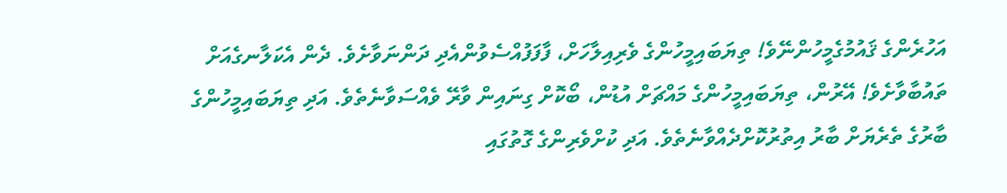އަހުރެންގެ ޤައުމުގެމީހުންނޭވެ! ތިޔަބައިމީހުންގެ ވެރިއިލާހަށް، ފާފަފުއްސެވުންއެދި ދަންނަވާށެވެ. ދެން އެކަލާނގެއަށް ތައުބާވާށެވެ! އޭރުން، ތިޔަބައިމީހުންގެ މައްޗަށް އުޑުން، ބޯކޮށް ގިނައިން ވާރޭ ވެއްސަވާނެތެވެ. އަދި ތިޔަބައިމީހުންގެ ބާރުގެ ތެރެޔަށް ބާރު އިތުރުކޮށްދެއްވާނެތެވެ. އަދި ކުށްވެރިންގެ ގޮތުގައި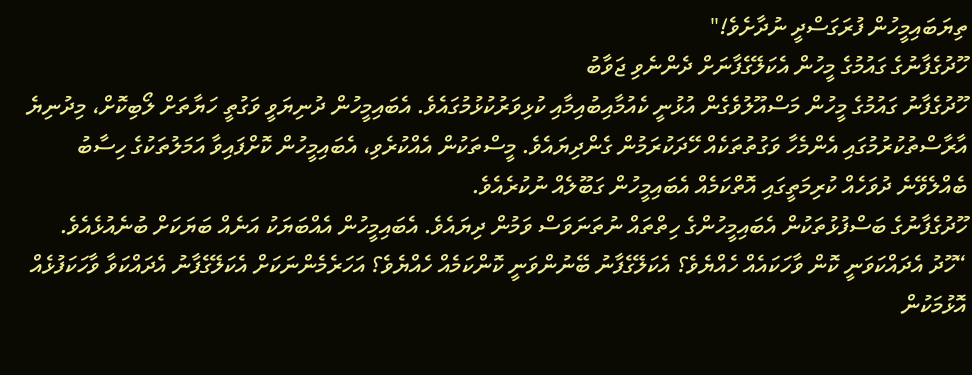ތިޔަބައިމީހުން ފުރަގަސްދީ ނުދާށެވެ!"
ހޫދުގެފާނުގެ ގައުމުގެ މީހުން އެކަލޭގެފާނަށް ދެންނެވި ޖަވާބު
ހޫދުގެފާނު ގައުމުގެ މީހުން މަސްއޫލުވެގެން އުޅުނީ ކެއުމާއިބުއިމާއި ކުޅިވަރުކުޅުމުގައެވެ. އެބައިމީހުން ދުނިޔަވީ ވަގުތީ ހަޔާތަށް ލޯބިކޮށް، މިދުނިޔެ އާރާސްތުކުރުމުގައި އެންމެހާ ވަގުތުތަކެއް ހޭދަކުރަމުން ގެންދިޔައެވެ. މީސްތަކުން އެއްކުރެވި، އެބައިމީހުން ކޮށްފައިވާ އަމަލުތަކުގެ ހިސާބު ބެއްލެވޭނެ ދުވަހެއް ކުރިމަތީގައި އޮތްކަމެއް އެބައިމީހުން ގަބޫލެއް ނުކުރެއެވެ.
ހޫދުގެފާނުގެ ބަސްފުޅުތަކުން އެބައިމީހުންގެ ހިތްތައް ނުތަނަވަސް ވަމުން ދިޔައެވެ. އެބައިމީހުން އެއްބަޔަކު އަނެއް ބަޔަކަށް ބުނެއުޅެއެވެ. “ހޫދު އެދައްކަވަނީ ކޮން ވާހަކައެއް ހެއްޔެވެ؟ އެކަލޭގެފާނު ބޭނުންވަނީ ކޮންކަމެއް ހެއްޔެވެ؟ އަހަރެމެންނަކަށް އެކަލޭގެފާނު އެދައްކަވާ ވާހަކަފުޅެއް އޮޅުމަކުން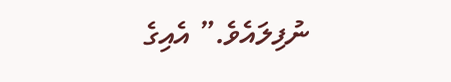ނުފިލައެވެ.” އެއިގެ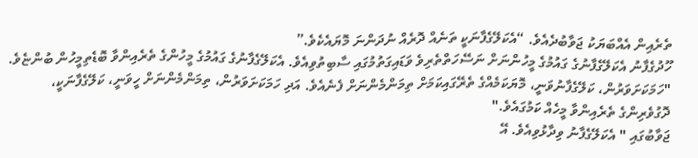ތެރެއިން އެއްބަޔަކު ޖަވާބުދެއެވެ. “އެކަލޭގެފާނަކީ ތަނެއް ދޮރެއް ނުދަންނަ މޮޔައެކެވެ.”
ހޫދުގެފާނު އެކަލޭގެފާނުގެ ގައުމުގެ މީހުންނަށް ނަސޭހަތްތެރިވެ ވަޑައިގަތުމުގައި ސާބިތުވިއެވެ. އެކަލޭގެފާނުގެ ގައުމުގެ މީހުންގެ ތެރެއިންވާ ބޮޑެތިމީހުން ބުންޏެވެ. "ހަމަކަށަވަރުން، ކަލޭގެފާނުވަނީ، މޮޔަކަމެއްގެ ތެރޭގައިކަމަށް ތިމަންމެންނަށް ފެނެއެވެ. އަދި ހަމަކަށަވަރުން، ތިމަންމެންނަށް ހީވަނީ، ކަލޭގެފާނަކީ، ދޮގުވެރިންގެ ތެރެއިންވާ މީހެއް ކަމުގައެވެ."
ޖަވާބުގައި " އެކަލޭގެފާނު ވިދާޅުވިއެވެ. އޭ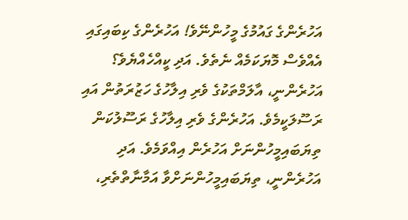އަހުރެންގެ ގައުމުގެ މީހުންނޭވެ! އަހުރެންގެ ކިބައިގައި އެއްވެސް މޮޔަކަމެއް ނެތެވެ. އަދި ކީއްހެއްޔެވެ؟ އަހުރެންނީ، އާލަމްތަކުގެ ވެރި އިލާހުގެ ހަޒުރަތުން އައި ރަސޫލަކީމެވެ. އަހުރެންގެ ވެރި އިލާހުގެ ރަސޫލުކަން ތިޔަބައިމީހުންނަށް އަހުރެން އިއްވަމެވެ. އަދި އަހުރެންނީ، ތިޔަބައިމީހުންނަށްވާ އަމާނާތްތެރި،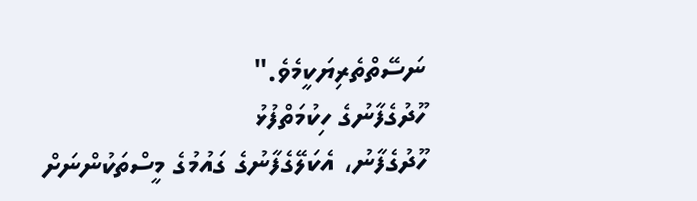ނަސޭތްތެރިޔަކީމެވެ."
ހޫދުގެފާނުގެ ހިކުމަތްފުޅު
ހޫދުގެފާނު، އެކަލޭގެފާނުގެ ގައުމުގެ މީސްތަކުންނަށް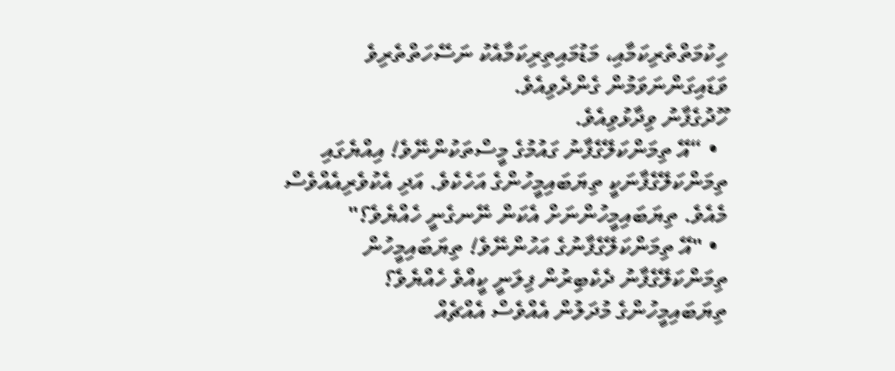ހިކުމަތްތެރިކަމާއި، މަޑުމައިތިރިކަމާއެކު ނަސޭހަތްތެރިވެ ވަޑައިގަންނަވަމުން ގެންދެވިއެވެ.
ހޫދުގެފާނު ވިދާޅުވިއެވެ.
  • “އޭ ތިމަންކަލޭގެފާނު ގައުމުގެ މީސްތަކުންނޭވެ! އިއްޔެގައި ތިމަންކަލޭގެފާނަކީ ތިޔަބައިމީހުންގެ އަހެކެވެ. އަދި އެކުވެރިއެއްވެސް މެއެވެ. ތިޔަބައިމީހުންނަށް އެކަން ނޭނގެނީ ހެއްޔެވެ؟"
  • "އޭ ތިމަންކަލޭގެފާނުގެ އަހުންނޭވެ! ތިޔަބައިމީހުން ތިމަންކަލޭގެފާނު ދެކެބިރުން ފިލަނީ ކީއްވެ ހެއްޔެވެ؟ ތިޔަބައިމީހުންގެ މުދަލުން އެއްވެސް އެއްޗެއް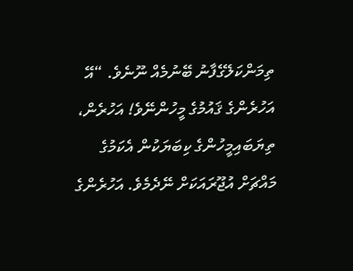ތިމަންކަލޭގެފާނު ބޭނުމެއް ނޫނެވެ. “އޭ އަހުރެންގެ ޤައުމުގެ މީހުންނޭވެ! އަހުރެން، ތިޔަބައިމީހުންގެ ކިބަޔަކުން އެކަމުގެ މައްޗަށް އުޖޫރައަކަށް ނޭދެމެވެ. އަހުރެންގެ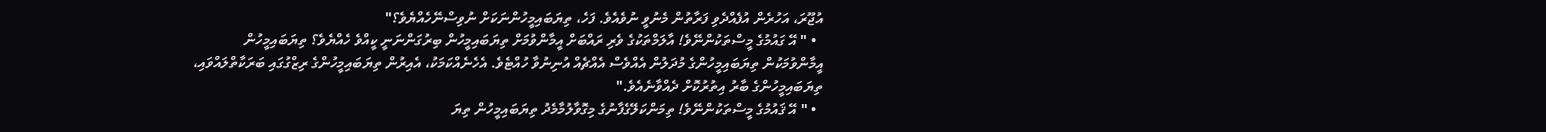އުޖޫރަ، އަހުރެން އުފެއްދެވި ފަރާތުން މެނުވީ ނުވެއެވެ. ފަހެ، ތިޔަބައިމީހުންނަކަށް ނުވިސްނޭހެއްޔެވެ؟"
  • " އޭ ގައުމުގެ މީސްތަކުންނޭވެ! އާލަމްތަކުގެ ވެރި ރައްބަށް އީމާންވުމަށް ތިޔަބައިމީހުން ބިރުގަންނަނީ ކީއްވެ ހެއްޔެވެ؟ ތިޔަބައިމީހުން އީމާންވުމަކުން ތިޔަބައިމީހުންގެ މުދަލުން އެއްވެސް އެއްޗެއް އުނިނުވާ ހުއްޓެވެ. އެހެނެއްކަމަކު، އެއިރުން ތިޔަބައިމީހުންގެ ރިޒްގުގައި ބަރަކާތްލައްވައި، ތިޔަބައިމީހުންގެ ބާރު އިތުރުކޮށް ދެއްވާނެއެވެ."
  • " އޭ ޤައުމުގެ މީސްތަކުންނޭވެ! ތިމަންކަލޭގެފާނުގެ މިގޮވާލުމާމެދު ތިޔަބައިމީހުން ތިޔަ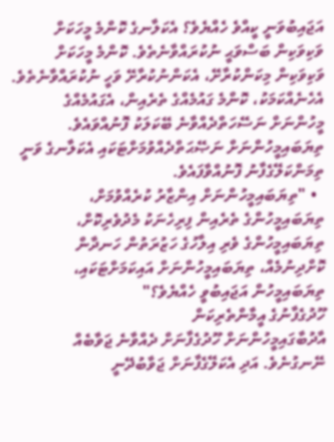އަޖައިބުވަނީ ކީއްވެ ހެއްޔެވެ؟ އެކަލާނގެ ކޮންމެ މީހަކަށް ވަކިވަކިން ބަސްވަޙީ ނުކުރައްވާނެތެވެ. ކޮންމެ މީހަކަށް ވަކިވަކިން މިކަންކުރާށޭ، އެކަންނުކުރާށޭ ވަހީ ނުކުރައްވާނެތެވެ. އެހެނެއްކަމަކު، ކޮންމެ ގައުމެއްގެ ތެރެއިން، އެގައުމެއްގެ މީހުންނަށް ނަސޭހަތްދެއްވާނެ ބޭކަލަކު ފޮނުއްވައެވެ. ތިޔަބައިމީހުންނަށް ނަޞޭޙަތްދެއްވުމަށްޓަކައި އެކަލާނގެ ވަނީ ތިމަންކަލޭގެފާނު ފޮނުއްވާފައެވެ.
  • "ތިޔަބައިމީހުންނަށް އިންޒާރު ކުރެއްވުމަށް، ތިޔަބައިމީހުންގެ ތެރެއިން ފިރިހެނަކު މެދުވެރިކޮށް، ތިޔަބައިމީހުންގެ ވެރި އިލާހުގެ ހަޒުރަތުން ހަނދާން ކޮށްދިނުމެއް، ތިޔަބައިމީހުންނަށް އައިކަމަށްޓަކައި، ތިޔަބައިމީހުން އަޖައިބުވީ ހެއްޔެވެ؟"
ހޫދުގެފާނުގެ އީމާންތެރިކަން
އާދުބާގައިމީހުންނަށް ހޫދުގެފާނަށް ދެއްވާނެ ޖަވާބެއް ނޭނގުނެވެ. އަދި އެކަލޭގެފާނަށް ޖަވާބުދޭނީ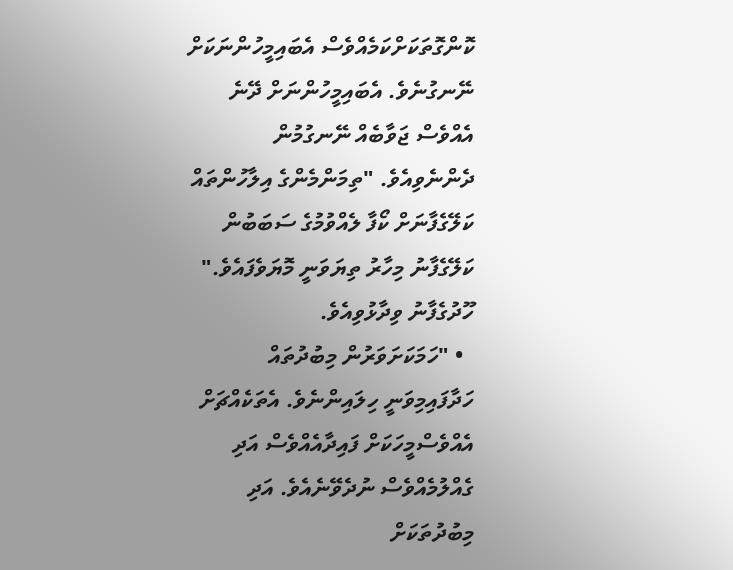ކޮންގޮތަކަށްކަމެއްވެސް އެބައިމީހުންނަކަށް ނޭނގުނެވެ. އެބައިމީހުންނަށް ދޭނެ އެއްވެސް ޖަވާބެއް ނޭނގުމުން ދެންނެވިއެވެ. "ތިމަންމެންގެ އިލާހުންތައް ކަލޭގެފާނަށް ކޯފާ ލެއްވުމުގެ ސަބަބުން ކަލޭގެފާނު މިހާރު ތިޔަވަނީ މޮޔަވެފައެވެ."
ހޫދުގެފާނު ވިދާޅުވިއެވެ.
  • "ހަމަކަށަވަރުން މިބުދުތައް ހަދާފައިމިވަނީ ހިލައިންނެވެ. އެތަކެއްޗަށް އެއްވެސްމީހަކަށް ފައިދާއެއްވެސް އަދި ގެއްލުމެއްވެސް ނުދެވޭނެއެވެ. އަދި މިބުދުތަކަށް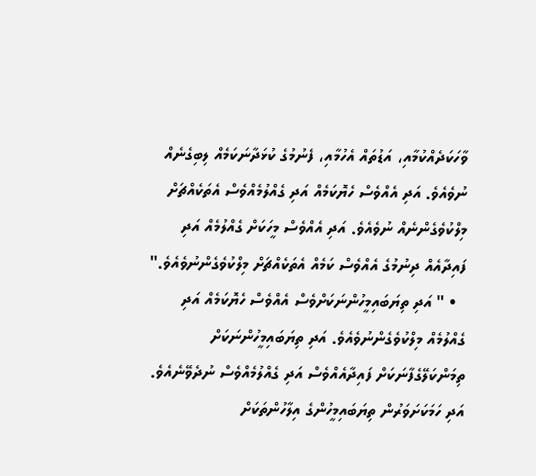ވާހަކަދެއްކުމާއި، އަޑުތައް އެހުމާއި، ފެނުމުގެ ކުޅަދާނަކަމެއް ލިބިގެނެއް ނުވެއެވެ. އަދި އެއްވެސް ހެޔޮކަމެއް އަދި ގެއްލުމެއްވެސް އެތަކެއްޗަށް މިލްކުވެގެންނެއް ނުވެއެވެ. އަދި އެއްވެސް މީހަކަށް ގެއްލުމެއް އަދި ފައިދާއެއް ދިނުމުގެ އެއްވެސް ކަމެއް އެތަކެއްޗަށް މިލްކުވެގެންނުވެއެވެ."
  • " އަދި ތިޔަބައިމީހުންނަކަށްވެސް އެއްވެސް ހެޔޮކަމެއް އަދި ގެއްލުމެއް މިލްކުވެގެންނުވެއެވެ. އަދި ތިޔަބައިމީހުންނަކަށް ތިމަންކަލޭގެފާނަކަށް ފައިދާއެއްވެސް އަދި ގެއްލުމެއްވެސް ނުދެވޭނެއެވެ. އަދި ހަމަކަށަވަރުން ތިޔަބައިމީހުންގެ އިލާހުންތަކަށް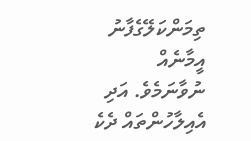ތިމަންކަލޭގެފާނު އީމާނެއް ނުވާނަމެވެ. އަދި އެއިލާހުންތައް ދެކެ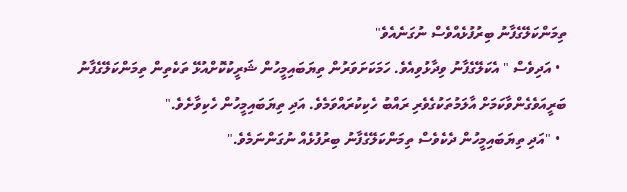ތިމަންކަލޭގެފާނު ބިރުފުޅެއްވެސް ނުގަނެއެވެ"
  • އަދިވެސް " އެކަލޭގެފާނު ވިދާޅުވިއެވެ. ހަމަކަށަވަރުން ތިޔަބައިމީހުން ޝަރީކުކޮށްއުޅޭ ތަކެތިން ތިމަންކަލޭގެފާނު ބަރީއަވެގެންވާކަމަށް އާލަމުތަކުގެވެރި ރައްބު ހެކިކުރައްވަމެވެ. އަދި ތިޔަބައިމީހުން ހެކިވާށެވެ."
  • "އަދި ތިޔަބައިމީހުން ދެކެވެސް ތިމަންކަލޭގެފާނު ބިރުފުޅެއް ނުގަންނަމެވެ."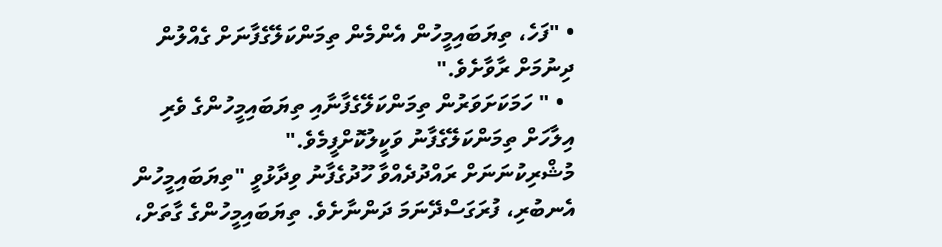• "ފަހެ، ތިޔަބައިމީހުން އެންމެން ތިމަންކަލޭގެފާނަށް ގެއްލުން ދިނުމަށް ރާވާށެވެ."
  • " ހަމަކަށަވަރުން ތިމަންކަލޭގެފާނާއި ތިޔަބައިމީހުންގެ ވެރި އިލާހަށް ތިމަންކަލޭގެފާނު ވަކީލުކޮށްފީމެވެ."
މުޝްރިކުނަނަށް ރައްދުދެއްވާ ހޫދުގެފާނު ވިދާޅުވީ "ތިޔަބައިމީހުން އެނބުރި، ފުރަގަސްދޭނަމަ ދަންނާށެވެ. ތިޔަބައިމީހުންގެ ގާތަށް،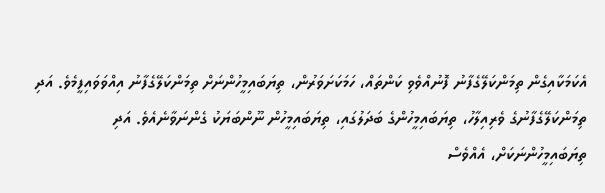އެކަމަކާއިގެން ތިމަންކަލޭގެފާނު ފޮނުއްވެވި ކަންތައް، ހަމަކަށަވަރުން، ތިޔަބައިމީހުންނަށް ތިމަންކަލޭގެފާނު އިއްވަވައިފީމެވެ. އަދި ތިމަންކަލޭގެފާނުގެ ވެރިއިލާހު، ތިޔަބައިމީހުންގެ ބަދަލުގައި، ތިޔަބައިމީހުން ނޫންބަޔަކު ގެންނަވާނެއެވެ. އަދި ތިޔަބައިމީހުންނަކަށް، އެއްވެސް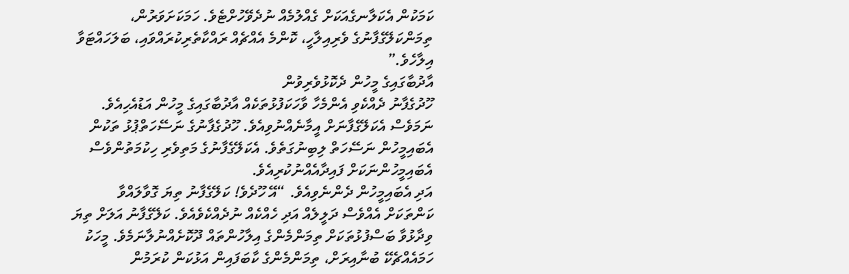ކަމަކުން އެކަލާނގެއަކަށް ގެއްލުމެއް ނުދެވޭހުށްޓެވެ. ހަމަކަށަވަރުން، ތިމަންކަލޭގެފާނުގެ ވެރިއިލާހީ، ކޮންމެ އެއްޗެއް ރައްކާތެރިކުރައްވައި، ބަލަހައްޓަވާ އިލާހެވެ.”
އާދުބާގައިގެ މީހުން ދެކޮޅުވެރިވުން
ހޫދުގެފާނު ދެއްކެވި އެންމެހާ ވާހަކަފުޅުތަކެއް އާދުބާގައިގެ މީހުން އަޑުއެހިއެވެ. ނަމަވެސް އެކަލޭގެފާނަށް އީމާނެއްނުވިއެވެ. ހޫދުގެފާނުގެ ނަސޭހަތްޕުޅު ތަކުން އެބައިމީހުން ނަސޭހަތް ލިބިނުގަތެވެ. އެކަލޭގެފާނުގެ މަތިވެރި ހިކުމަތުންވެސް އެބައިމީހުންނަކަށް ފައިދާއެއްނުކުރިއެވެ.
އަދި އެބައިމީހުން ދެންނެވިއެވެ. “އޭ ހޫދެވެ! ކަލޭގެފާނު ތިޔަ ގޮވާލައްވާ ކަންތަކަށް އެއްވެސް ދަލީލެއް އަދި ހެއްކެއް ނުދެއްކެވެއެވެ. ކަލޭގެފާނު އަލަށް ތިޔަ ވިދާޅުވާ ބަސްފުޅުތަކަށް ތިމަންމެންގެ އިލާހުންތައް ދޫކޮށެއްނުލާނަމެވެ. މީހަކު ހަމައެއްޗެކޭ ބުނާއިރަށް، ތިމަންމެންގެ ކާބަފައިން އަޅުކަން ކުރަމުން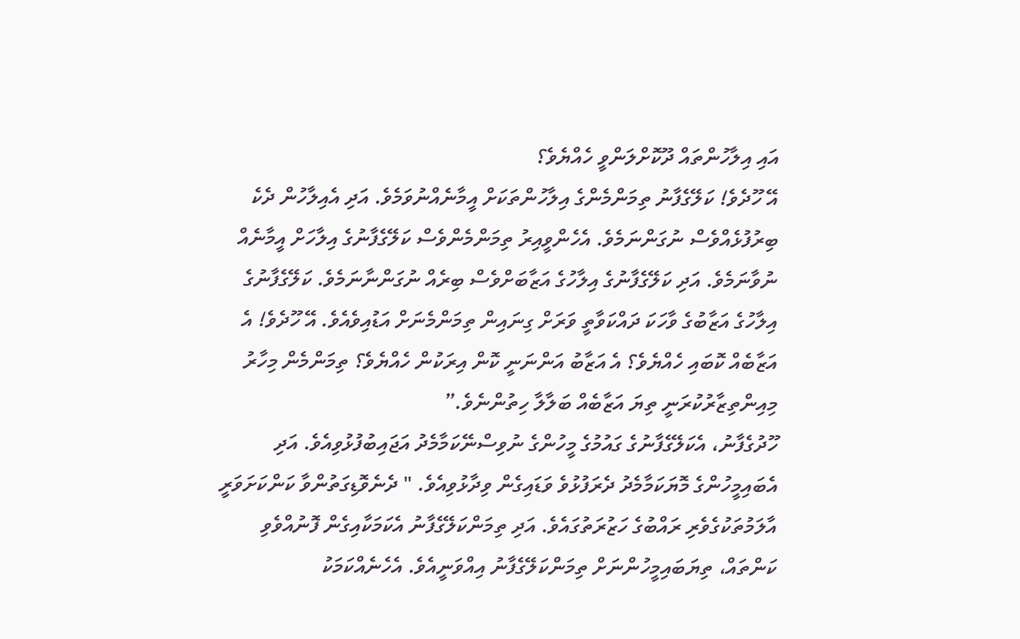އައި އިލާހުންތައް ދޫކޮށްލަންވީ ހެއްޔެވެ؟
އޭ ހޫދެވެ! ކަލޭގެފާނު ތިމަންމެންގެ އިލާހުންތަކަށް އީމާނެއްނުވަމެވެ. އަދި އެއިލާހުން ދެކެ ބިރުފުޅެއްވެސް ނުގަންނަމެވެ. އެހެންވީއިރު ތިމަންމެންވެސް ކަލޭގެފާނުގެ އިލާހަށް އީމާނެއް ނުވާނަމެވެ. އަދި ކަލޭގެފާނުގެ އިލާހުގެ އަޒާބަށްވެސް ބިރެއް ނުގަންނާނަމެވެ. ކަލޭގެފާނުގެ އިލާހުގެ އަޒާބުގެ ވާހަކަ ދައްކަވާތީ ވަރަށް ގިނައިން ތިމަންމެނަށް އަޑުއިވެއެވެ. އޭ ހޫދެވެ! އެ އަޒާބެއް ކޮބައި ހެއްޔެވެ؟ އެ އަޒާބު އަންނަނީ ކޮން އިރަކުން ހެއްޔެވެ؟ ތިމަންމެން މިހާރު މިއިންތިޒާރުކުރަނީ ތިޔަ އަޒާބެއް ބަލާލާ ހިތުންނެވެ.”
ހޫދުގެފާނު، އެކަލޭގެފާނުގެ ގައުމުގެ މީހުންގެ ނުވިސްނޭކަމާމެދު އަޖައިބުފުޅުވިއެވެ. އަދި އެބައިމީހުންގެ މޮޔަކަމާމެދު ދެރަފުޅުވެ ވަޑައިގެން ވިދާޅުވިއެވެ. " ދެނެވޮޑިގަތުންވާ ކަންކަށަވަރީ އާލަމުތަކުގެވެރި ރައްބުގެ ހަޒުރަތުގައެވެ. އަދި ތިމަންކަލޭގެފާނު އެކަމަކާއިގެން ފޮނުއްވެވި ކަންތައް، ތިޔަބައިމީހުންނަށް ތިމަންކަލޭގެފާނު އިއްވަނީއެވެ. އެހެނެއްކަމަކު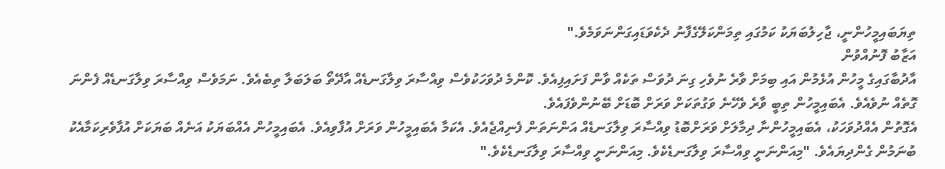ތިޔަބައިމީހުންނީ، ޖާހިލުބަޔަކު ކަމުގައި ތިމަންކަލޭގެފާނު ދެކެވަޑައިގަންނަވަމެވެ."
އަޒާބު ފޮނުއްވުން
އާދުބާގައިގެ މީހުން އުޅެމުން އައި ބިމަށް ވާރެ ނުވެހި ގިނަ ދުވަސް ތަކެއް ވާން ފަށައިފިއެވެ. ކޮންމެ ދުވަހަކުވެސް ވިއްސާރަ ވިލާގަނޑެއް އާދޭތޯ ބަލަބަލާ ތިބެއެވެ. ނަމަވެސް ވިއްސާރަ ވިލާގަނޑެއް ފެންނަ ގޮތެއް ނުވެއެވެ. އެބައިމީހުން ތިބީ ވާރެ ވެހޭނެ ވަގުތަކަށް ވަރަށް ބޮޑަށް ބޭނުންވެފައެވެ.
އެގޮތުން އެއްދުވަހަކު، އެބައިމީހުންނާ ދިމާލަށް ވަރަށްބޮޑު ވިއްސާރަ ވިލާގަނޑެއް އަންނަތަން ފެނިއްޖެއެވެ. އެކަމާ އެބައިމީހުން ވަރަށް އުފާވިއެވެ. އެބައިމީހުން އެއްބަޔަކު އަނެއް ބަޔަކަށް އުފާވެރިކަމާއެކު ބުނަމުން ގެންދިޔައެވެ. "މިއަންނަނީ ވިއްސާރަ ވިލާގަނޑެކެވެ. މިއަންނަނީ ވިއްސާރަ ވިލާގަނޑެކެވެ."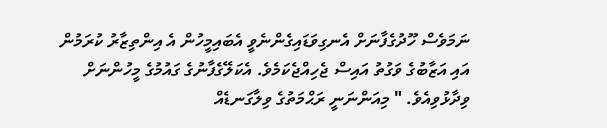ނަމަވެސް ހޫދުގެފާނަށް އެނގިވަޑައިގެންނެވީ އެބައިމީހުން އެ އިންތިޒާރު ކުރަމުން އައި އަޒާބުގެ ވަގުތު އައިސް ޖެހިއްޖެކަމެވެ. އެކަލޭގެފާނުގެ ގައުމުގެ މީހުންނަށް ވިދާޅުވިއެވެ. " މިއަންނަނީ ރަޙްމަތުގެ ވިލާގަނޑެއް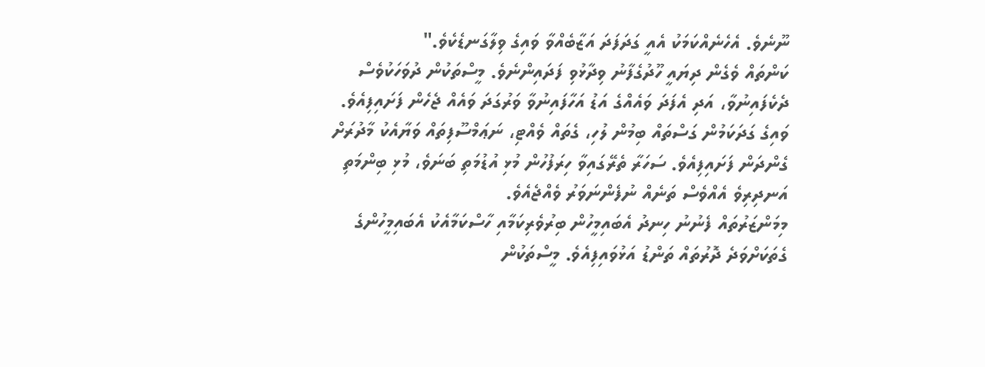ނޫނެވެ. އެހެނެއްކަމަކު އެއީ ގަދަފަދަ އަޒާބެއްވާ ވައިގެ ވިލާގަނޑެކެވެ."
ކަންތައް ވެގެން ދިޔައީ ހޫދުގެފާނު ވިދާޅުވި ފަދައިންނެވެ. މީސްތަކުން ދުވަހަކުވެސް ދެކެފައިނުވާ، އަދި އެފަދަ ވައެއްގެ އަޑު އަހާފައިނުވާ ވަރުގަދަ ވައެއް ޖެހެން ފަށައިފިއެވެ. ވައިގެ ގަދަކަމުން ގަސްތައް ބިމުން ލުހި، ގެތައް ވެއްޓި، ނަޢަމްސޫފިތައް ވަޔާއެކު މާދުރަށް ގެންދަން ފަށައިފިއެވެ. ސަހަރާ ތެރޭގައިވާ ހިރަފުހުން މުޅި އުޑުމަތި ބަނަވެ، މުޅި ބިންމަތި އަނދިރިވެ އެއްވެސް ތަނެއް ނުފެންނަވަރު ވެއްޖެއެވެ.
މިމަންޒަރުތައް ފެނުނު ހިނދު އެބައިމީހުން ބިރުވެރިކަމާއި ހާސްކަމާއެކު އެބައިމީހުންގެ ގެތަކަށްވަދެ ދޮރުތައް ތަންޑު އަޅުވައިފިއެވެ. މީސްތަކުން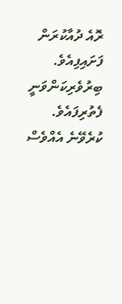ރޮއެ ދުއާކުރަން ފަށައިފިއެވެ. ބިރުވެރިކަންވަނީ ފެތުރިފައެވެ. ކުރެވޭނެ އެއްވެސް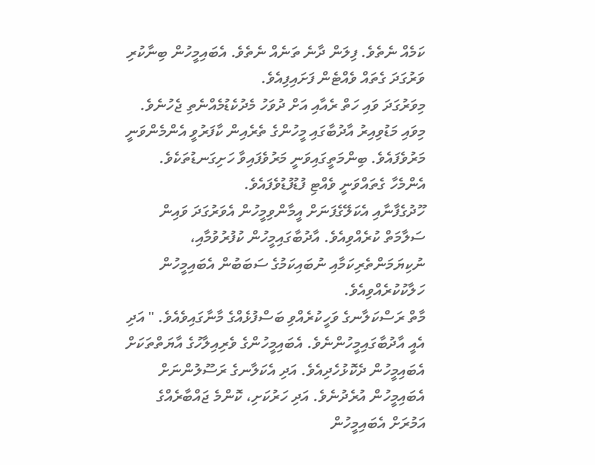ކަމެއް ނެތެވެ. ފިލަން ދާނެ ތަނެއް ނެތެވެ. އެބައިމީހުން ބިނާކުރި ވަރުގަދަ ގެތައް ވެއްޓެން ފަށައިފިއެވެ.
މިވަރުގަދަ ވައި ހަތް ރެއާއި އަށް ދުވަހު މެދުކެޑުމެއްނެތި ޖެހުނެވެ. މިވައި މަޑުވިއިރު އާދުބާގައި މީހުންގެ ތެރެއިން ކާފަރުވީ އެންމެންވަނީ މަރުވެފައެވެ. ބިންމަތީގައިވަނީ މަރުވެފައިވާ ހަށިގަނޑުތަކެވެ. އެންމެހާ ގެތައްވަނީ ވެއްޓި ފުޑުފުޑުވެފައެވެ.
ހޫދުގެފާނާއި އެކަލޭގެފަނަށް އީމާންވިމީހުން އެވަރުގަދަ ވައިން ސަލާމަތް ކުރެއްވިއެވެ. އާދުބާގައިމީހުން ކުފުރުވުމާއި، ނުކިޔަމަންތެރިކަމާއި ނުބައިކަމުގެ ސަބަބުން އެބައިމީހުން ހަލާކުކުރެއްވިއެވެ.
މާތް ރަސްކަލާނގެ ވަހީކުރެއްވި ބަސްފުޅެއްގެ މާނާގައިވެއެވެ. " އަދި އެއީ އާދުބާގައިމީހުންނެވެ. އެބައިމީހުންގެ ވެރިއިލާހުގެ އާޔަތްތަކަށް އެބައިމީހުން ދެކޮޅުހެދިއެވެ. އަދި އެކަލާނގެ ރަސޫލުންނަށް އެބައިމީހުން އުރެދުނެވެ. އަދި ހަރުކަށި، ކޮންމެ ޖައްބާރެއްގެ އަމުރަށް އެބައިމީހުން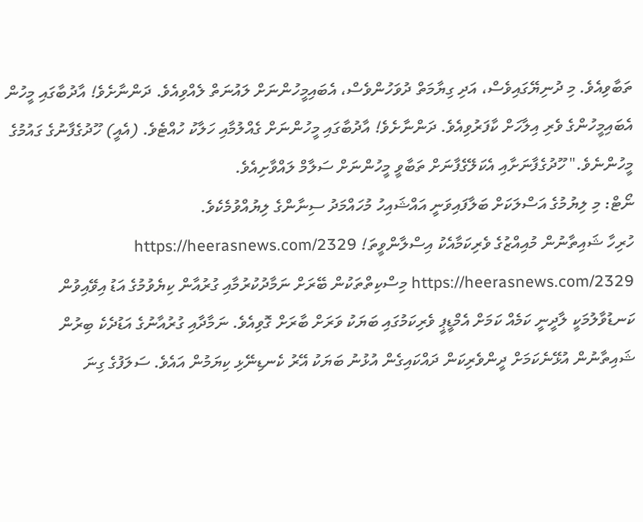ތަބާވިއެވެ. މި ދުނިޔޭގައިވެސް، އަދި ގިޔާމަތް ދުވަހުންވެސް، އެބައިމީހުންނަށް ލައުނަތް ލެއްވިއެވެ. ދަންނާށެވެ! އާދުބާގައި މީހުން އެބައިމީހުންގެ ވެރި އިލާހަށް ކާފަރުވިއެވެ. ދަންނާށެވެ! އާދުބާގައި މީހުންނަށް ގެއްލުމާއި ހަލާކު ހުއްޓެވެ. (އެއީ) ހޫދުގެފާނުގެ ގައުމުގެ މީހުންނެވެ." ހޫދުގެފާނަށާއި އެކަލޭގެފާނަށް ތަބާވީ މީހުންނަށް ސަލާމް ލައްވާށިއެވެ.
ނޯޓް: މި ލިޔުމުގެ އަސްލަކަށް ބަލާފައިވަނީ އައްޝައިހު މުހައްމަދު ސިނާންގެ ލިޔުއްވުމެކެވެ.
ހުރިހާ ޝައިތާނުން މުއިއްޒުގެ ވެރިކަމާއެކު އިސްލާންވީތަ! https://heerasnews.com/2329 https://heerasnews.com/2329 މިސްކިތްތަކުން ބޭރަށް ނަމާދުކުރުމާއި ގުރުއާން ކިޔެވުމުގެ އަޑު އިވޭއިވުން ކަނޑުވާލުމަކީ ލާދީނީ ކަމެއް ކަމަށް އެމްޑީޕީ ވެރިކަމުގައި ބަޔަކު ވަރަށް ބާރަށް ގޮވިއެވެ. ނަމާދާއި ގުރުއާނުގެ އަޑުދެކެ ބިރުން ޝައިތާނުން އުޅޭނެކަމަށް ދީންވެރިކަން ދައްކައިގެން އުޅުނު ބަޔަކު އޭރު ކެނޑިނޭޅި ކިޔަމުން އައެވެ. ސަލަފުގެ ގިނަ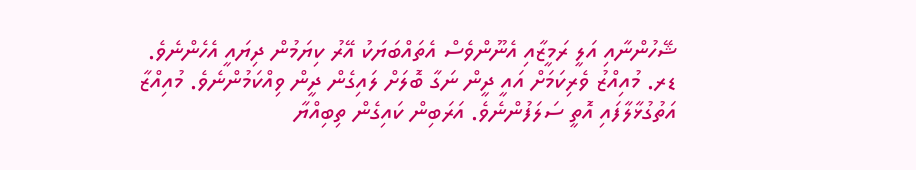ޝޭހުންނާއި އަލީ ރަމީޒާއި އެނޫންވެސް އެތައްބަޔަކު އޭރު ކިޔަމުން ދިޔައީ އެހެންނެވެ.
ޑރ. މުއިއްޒު ވެރިކަމަށް އައީ ދީން ނަގާ ބޮލަށް ލައިގެން ދީން ވިއްކަމުންނެވެ. މުއިއްޒާ އަތުގުޅާލާފައި އޮތީ ސަލަފުންނެވެ. އަރަބިން ކައިގެން ތިބިއްޔާ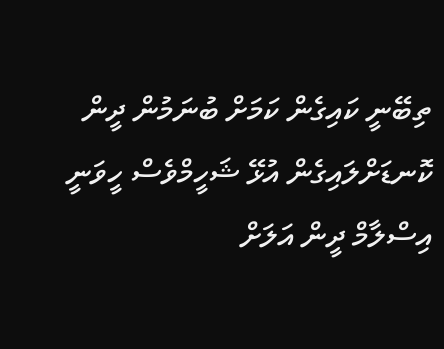ތިބޭނީ ކައިގެން ކަމަށް ބުނަމުން ދީން ކޮނޑަށްލައިގެން އުޅޭ ޝަހީމްވެސް ހީވަނީ އިސްލާމް ދީން އަލަށް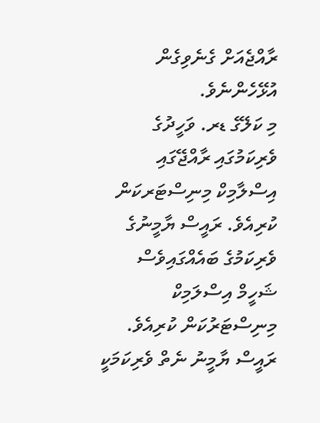ރާއްޖެއަށް ގެނެވިގެން އުޅޭހެންނެވެ.
މި ކަލޭގެ ޑރ. ވަހީދުގެ ވެރިކަމުގައި ރާއްޖޭގައި އިސްލާމިކް މިނިސްޓަރކަން ކުރިއެވެ. ރައީސް ޔާމީނުގެ ވެރިކަމުގެ ބައެއްގައިވެސް ޝަހީމް އިސްލަމިކް މިނިސްޓަރުކަން ކުރިއެވެ. ރައީސް ޔާމީނު ނެތް ވެރިކަމަކީ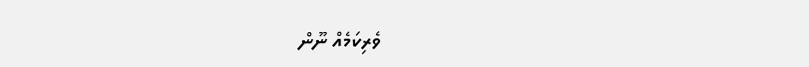ވެރިކަމެއް ނޫން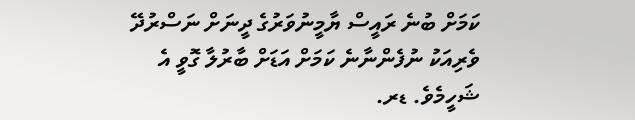ކަމަށް ބުނެ ރައީސް ޔާމީނުވަރުގެ ދީނަށް ނަސްރުދޭ ވެރިއަކު ނުފެންނާނެ ކަމަށް އަޑަށް ބާރުލާ ގޮވީ އެ ޝަހީމެވެ. ޑރ.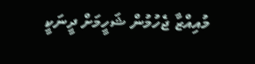މުއިއްޒާ ޖެހުމުން ޝަހީމަށް ދީނަކީ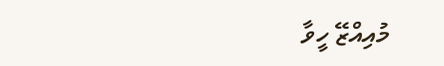މުއިއްޒޭ ހީވާ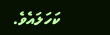ކަހަލައެވެ.